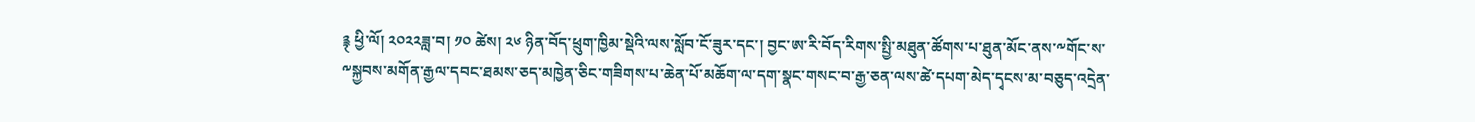࿑ ཕྱི་ལོ། ༢༠༢༢ཟླ་བ། ༡༠ ཚེས། ༢༦ ཉིན་བོད་ཕྲུག་ཁྱིམ་སྡེའི་ལས་སློབ་ངོ་ཟུར་དང་། བྱང་ཨ་རི་བོད་རིགས་སྤྱི་མཐུན་ཚོགས་པ་ཐུན་མོང་ནས་༸གོང་ས་༸སྐྱབས་མགོན་རྒྱལ་དབང་ཐམས་ཅད་མཁྱེན་ཅིང་གཟིགས་པ་ཆེན་པོ་མཆོག་ལ་དག་སྣང་གསང་བ་རྒྱ་ཅན་ལས་ཚེ་དཔག་མེད་དྭངས་མ་བཅུད་འདྲེན་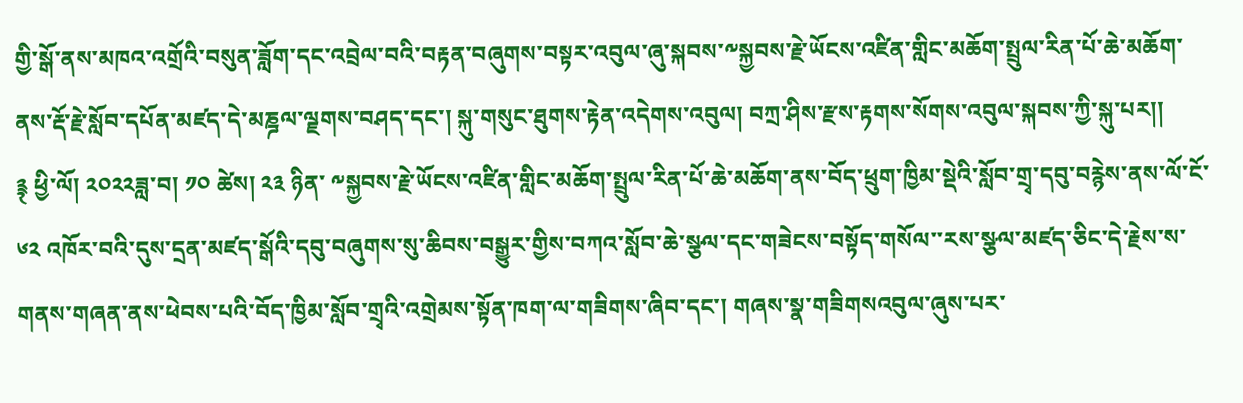གྱི་སྒོ་ནས་མཁའ་འགྲོའི་བསུན་ཟློག་དང་འབྲེལ་བའི་བརྟན་བཞུགས་བསྟར་འབུལ་ཞུ་སྐབས་༸སྐྱབས་རྗེ་ཡོངས་འཛིན་གླིང་མཆོག་སྤྲུལ་རིན་པོ་ཆེ་མཆོག་ནས་རྡོ་རྗེ་སློབ་དཔོན་མཛད་དེ་མཎྜལ་ལྗགས་བཤད་དང་། སྐུ་གསུང་ཐུགས་རྟེན་འདེགས་འབུལ། བཀྲ་ཤིས་རྫས་རྟགས་སོགས་འབུལ་སྐབས་ཀྱི་སྐུ་པར།།
࿑ ཕྱི་ལོ། ༢༠༢༢ཟླ་བ། ༡༠ ཚེས། ༢༣ ཉིན་ ༸སྐྱབས་རྗེ་ཡོངས་འཛིན་གླིང་མཆོག་སྤྲུལ་རིན་པོ་ཆེ་མཆོག་ནས་བོད་ཕྲུག་ཁྱིམ་སྡེའི་སློབ་གྲྭ་དབུ་བརྙེས་ནས་ལོ་ངོ་༦༢ འཁོར་བའི་དུས་དྲན་མཛད་སྒོའི་དབུ་བཞུགས་སུ་ཆིབས་བསྒྱུར་གྱིས་བཀའ་སློབ་ཆེ་སྩལ་དང་གཟེངས་བསྟོད་གསོལ་་རས་སྩལ་མཛད་ཅིང་དེ་རྗེས་ས་གནས་གཞན་ནས་ཕེབས་པའི་བོད་ཁྱིམ་སློབ་གྲྭའི་འགྲེམས་སྟོན་ཁག་ལ་གཟིགས་ཞིབ་དང་། གཞས་སྣ་གཟིགསའབུལ་ཞུས་པར་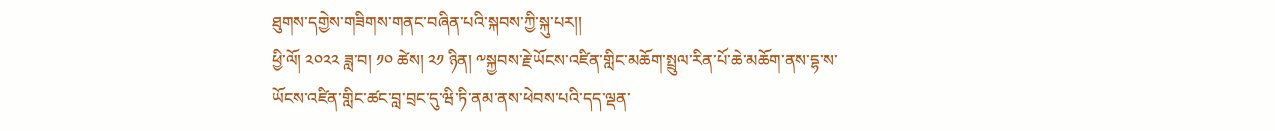ཐུགས་དགྱེས་གཟིགས་གནང་བཞིན་པའི་སྐབས་ཀྱི་སྐུ་པར།།
ཕྱི་ལོ། ༢༠༢༢ ཟླ་བ། ༡༠ ཚེས། ༢༡ ཉིན། ༸སྐྱབས་རྗེ་ཡོངས་འཛིན་གླིང་མཆོག་སྤྲུལ་རིན་པོ་ཆེ་མཆོག་ནས་དྷ་ས་ཡོངས་འཛིན་གླིང་ཚང་བླ་བྲང་དུ་ཝི་ཏི་ནམ་ནས་ཕེབས་པའི་དད་ལྡན་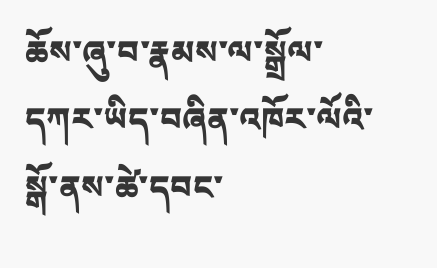ཆོས་ཞུ་བ་རྣམས་ལ་སྒྲོལ་དཀར་ཡིད་བཞིན་འཁོར་ལོའི་སྒོ་ནས་ཚེ་དབང་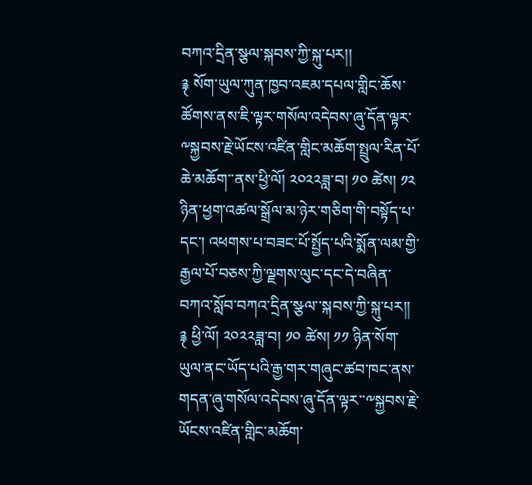བཀའ་དྲིན་སྩལ་སྐབས་ཀྱི་སྐུ་པར།།
࿑ སོག་ཡུལ་ཀུན་ཁྱབ་འཇམ་དཔལ་གླིང་ཆོས་ཚོགས་ནས་ཇི་ལྟར་གསོལ་འདེབས་ཞུ་དོན་ལྟར་༸སྐྱབས་རྗེ་ཡོངས་འཛིན་གླིང་མཆོག་སྤྲུལ་རིན་པོ་ཆེ་མཆོག་་ནས་ཕྱི་ལོ། ༢༠༢༢ཟླ་བ། ༡༠ ཚེས། ༡༢ ཉིན་ཕྱག་འཚལ་སྒྲོལ་མ་ཉེར་གཅིག་གི་བསྟོད་པ་དང་། འཕགས་པ་བཟང་པོ་སྤྱོད་པའི་སྨོན་ལམ་གྱི་རྒྱལ་པོ་བཅས་ཀྱི་ལྗགས་ལུང་དང་དེ་བཞིན་བཀའ་སློབ་བཀའ་དྲིན་སྩལ་་སྐབས་ཀྱི་སྐུ་པར།།
࿑ ཕྱི་ལོ། ༢༠༢༢ཟླ་བ། ༡༠ ཚེས། ༡༡ ཉིན་སོག་ཡུལ་ནང་ཡོད་པའི་རྒྱ་གར་གཞུང་ཚབ་ཁང་ནས་གདན་ཞུ་གསོལ་འདེབས་ཞུ་དོན་ལྟར་་༸སྐྱབས་རྗེ་ཡོངས་འཛིན་གླིང་མཆོག་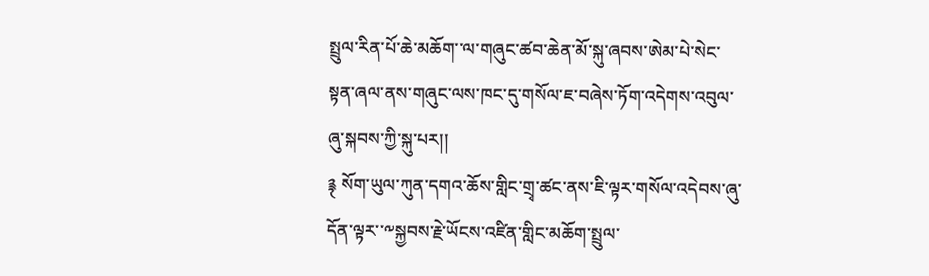སྤྲུལ་རིན་པོ་ཆེ་མཆོག་་ལ་གཞུང་ཚབ་ཆེན་མོ་སྐུ་ཞབས་ཨེམ་པེ་སེང་སྟན་ཞལ་ནས་གཞུང་ལས་ཁང་དུ་གསོལ་ཇ་བཞེས་ཏོག་འདེགས་འབུལ་ཞུ་སྐབས་ཀྱི་སྐུ་པར།།
࿑ སོག་ཡུལ་ཀུན་དགའ་ཆོས་གླིང་གྲྭ་ཚང་ནས་ཇི་ལྟར་གསོལ་འདེབས་ཞུ་དོན་ལྟར་་༸སྐྱབས་རྗེ་ཡོངས་འཛིན་གླིང་མཆོག་སྤྲུལ་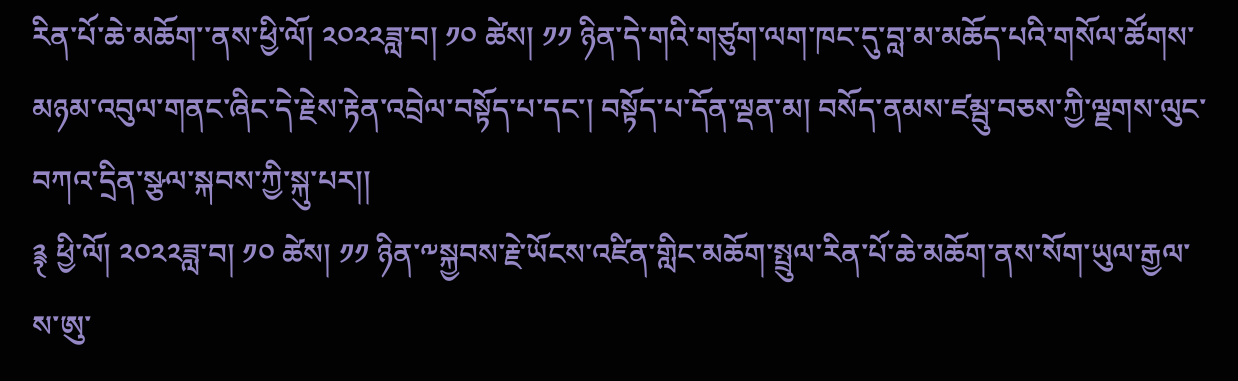རིན་པོ་ཆེ་མཆོག་་ནས་ཕྱི་ལོ། ༢༠༢༢ཟླ་བ། ༡༠ ཚེས། ༡༡ ཉིན་དེ་གའི་གཙུག་ལག་ཁང་དུ་བླ་མ་མཆོད་པའི་གསོལ་ཚོགས་མཉམ་འབུལ་གནང་ཞིང་དེ་རྗེས་རྟེན་འབྲེལ་བསྟོད་པ་དང་། བསྟོད་པ་དོན་ལྡན་མ། བསོད་ནམས་ཛམྦུ་བཅས་ཀྱི་ལྗགས་ལུང་བཀའ་དྲིན་སྩལ་སྐབས་ཀྱི་སྐུ་པར།།
࿑ ཕྱི་ལོ། ༢༠༢༢ཟླ་བ། ༡༠ ཚེས། ༡༡ ཉིན་༸སྐྱབས་རྗེ་ཡོངས་འཛིན་གླིང་མཆོག་སྤྲུལ་རིན་པོ་ཆེ་མཆོག་ནས་སོག་ཡུལ་རྒྱལ་ས་ཨུ་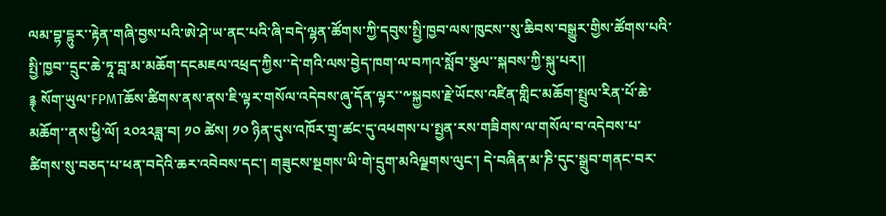ལམ་བྷ་དྷུར་་རྟེན་གཞི་བྱས་པའི་ཨེ་ཤེ་ཡ་ནང་པའི་ཞི་བདེ་ལྷན་ཚོགས་ཀྱི་དབུས་སྤྱི་ཁྱབ་ལས་ཁུངས་་སུ་ཆིབས་བསྒྱུར་གྱིས་ཚོགས་པའི་སྤྱི་ཁྱབ་་དྲུང་ཆེ་ཏཱ་བླ་མ་མཆོག་དངམཇལ་འཕྲད་ཀྱིས་་དེ་གའི་ལས་བྱེད་ཁག་ལ་བཀའ་སློབ་སྩལ་་སྐབས་ཀྱི་སྐུ་པར།།
࿑ སོག་ཡུལ་FPMTཆོས་ཚིགས་ནས་ནས་ཇི་ལྟར་གསོལ་འདེབས་ཞུ་དོན་ལྟར་་༸སྐྱབས་རྗེ་ཡོངས་འཛིན་གླིང་མཆོག་སྤྲུལ་རིན་པོ་ཆེ་མཆོག་་ནས་ཕྱི་ལོ། ༢༠༢༢ཟླ་བ། ༡༠ ཚེས། ༡༠ ཉིན་དུས་འཁོར་གྲྭ་ཚང་དུ་འཕགས་པ་སྤྱན་རས་གཟིགས་ལ་གསོལ་བ་འདེབས་པ་ཚིགས་སུ་བཅད་པ་ཕན་བདེའི་ཆར་འབེབས་དང་། གཟུངས་སྔགས་ཡི་གེ་དྲུག་མའིལྗགས་ལུང་། དེ་བཞིན་མ་ཎི་དུང་སྒྲུབ་གནང་བར་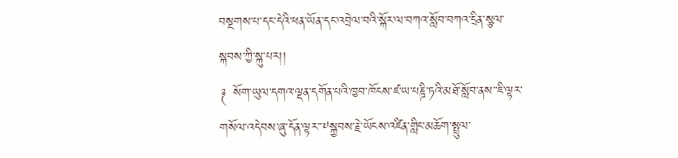བསྔགས་པ་དང་དེའི་ཕན་ཡོན་དང་འབྲེལ་བའི་སྐོར་ལ་བཀའ་སློབ་བཀའ་དྲིན་སྩལ་སྐབས་ཀྱི་སྐུ་པར།།
࿑ སོག་ཡུལ་དགའ་ལྡན་དགོན་པའི་ཁྱབ་ཁོངས་ཛ་ཡ་པཎྜི་ཏའི་མཐོ་སློབ་ནས་་ཇི་ལྟར་གསོལ་འདེབས་ཞུ་དོན་ལྟར་་༸སྐྱབས་རྗེ་ཡོངས་འཛིན་གླིང་མཆོག་སྤྲུལ་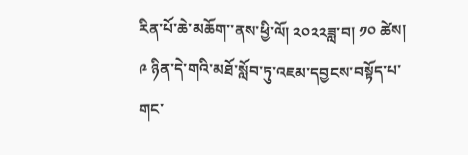རིན་པོ་ཆེ་མཆོག་་ནས་ཕྱི་ལོ། ༢༠༢༢ཟླ་བ། ༡༠ ཚེས། ༩ ཉིན་དེ་གའི་མཐོ་སློབ་ཏུ་འཇམ་དབྱངས་བསྟོད་པ་གང་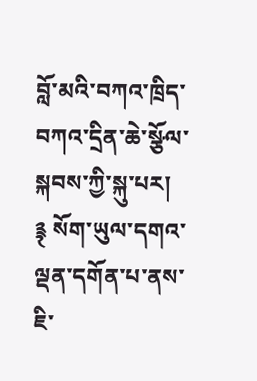བློ་མའི་བཀའ་ཁྲིད་བཀའ་དྲིན་ཆེ་སྩོལ་སྐབས་ཀྱི་སྐུ་པར།
࿑ སོག་ཡུལ་དགའ་ལྡན་དགོན་པ་ནས་ཇི་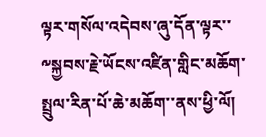ལྟར་གསོལ་འདེབས་ཞུ་དོན་ལྟར་་༸སྐྱབས་རྗེ་ཡོངས་འཛིན་གླིང་མཆོག་སྤྲུལ་རིན་པོ་ཆེ་མཆོག་་ནས་ཕྱི་ལོ།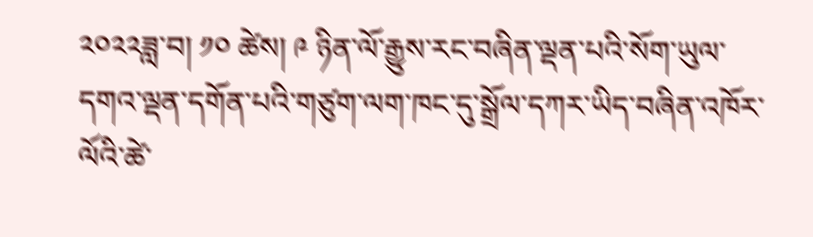༢༠༢༢ཟླ་བ། ༡༠ ཚེས། ༩ ཉིན་ལོ་རྒྱུས་རང་བཞིན་ལྡན་པའི་སོག་ཡུལ་དགའ་ལྡན་དགོན་པའི་གཙུག་ལག་ཁང་དུ་སྒྲོལ་དཀར་ཡིད་བཞིན་འཁོར་ལོའི་ཚེ་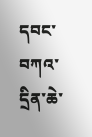དབང་བཀའ་དྲིན་ཆེ་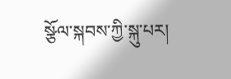སྩོལ་སྐབས་ཀྱི་སྐུ་པར།